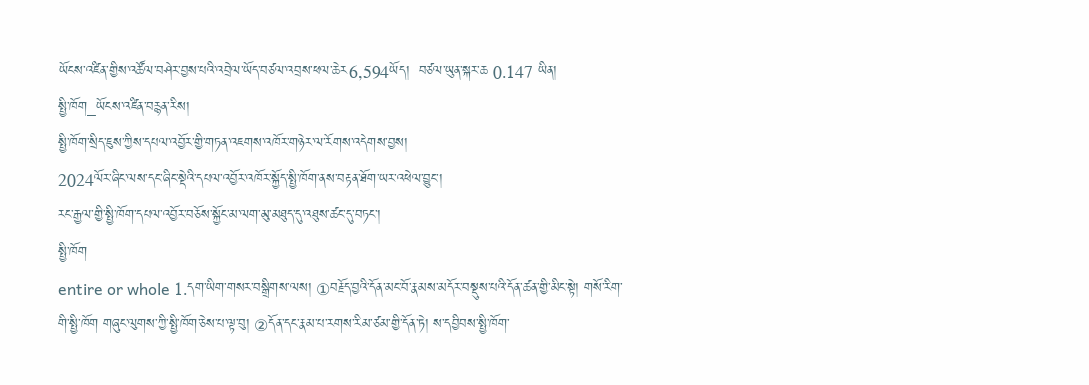ཡོངས་འཛིན་གྱིས་འཚོལ་བཤེར་བྱས་པའི་འབྲེལ་ཡོད་བཙལ་འབྲས་ཕལ་ཆེར6,594ཡོད།  བཙལ་ཡུན་སྐར་ཆ 0.147 ཡིན།
སྤྱི་ཁོག_ཡོངས་འཛིན་བརྙན་རིས།
སྤྱི་ཁོག་སྲིད་ཇུས་ཀྱིས་དཔལ་འབྱོར་གྱི་གཏན་འཇགས་འཁོར་གཉེར་ལ་རོགས་འདེགས་བྱས།
2024ལོར་ཞིང་ལས་དང་ཞིང་སྡེའི་དཔལ་འབྱོར་འཁོར་སྐྱོད་སྤྱི་ཁོག་ནས་བརྟན་ཐོག་ཡར་འཕེལ་བྱུང་།
རང་རྒྱལ་གྱི་སྤྱི་ཁོག་དཔལ་འབྱོར་བཅོས་སྐྱོང་མ་ལག་མུ་མཐུད་དུ་འཐུས་ཚང་དུ་བཏང་།
སྤྱི་ཁོག
entire or whole 1.དག་ཡིག་གསར་བསྒྲིགས་ལས། ①བརྗོད་བྱའི་དོན་མང་བོ་རྣམས་མདོར་བསྡུས་པའི་དོན་ཚན་གྱི་མིང་སྟེ། གསོ་རིག་གི་སྤྱི་ཁོག གཞུང་ལུགས་ཀྱི་སྤྱི་ཁོག་ཅེས་པ་ལྟ་བུ། ②དོན་དང་རྣམ་པ་རགས་རིམ་ཙམ་གྱི་དོན་ཏེ། ས་དབྱིབས་སྤྱི་ཁོག་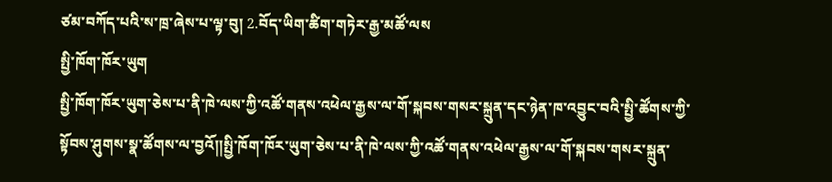ཙམ་བཀོད་པའི་ས་ཁྲ་ཞེས་པ་ལྟ་བུ། 2.བོད་ཡིག་ཚིག་གཏེར་རྒྱ་མཚོ་ལས
སྤྱི་ཁོག་ཁོར་ཡུག
སྤྱི་ཁོག་ཁོར་ཡུག་ཅེས་པ་ནི་ཁེ་ལས་ཀྱི་འཚོ་གནས་འཕེལ་རྒྱས་ལ་གོ་སྐབས་གསར་སྐྲུན་དང་ཉེན་ཁ་འབྱུང་བའི་སྤྱི་ཚོགས་ཀྱི་སྟོབས་ཤུགས་སྣ་ཚོགས་ལ་བྱའོ༎སྤྱི་ཁོག་ཁོར་ཡུག་ཅེས་པ་ནི་ཁེ་ལས་ཀྱི་འཚོ་གནས་འཕེལ་རྒྱས་ལ་གོ་སྐབས་གསར་སྐྲུན་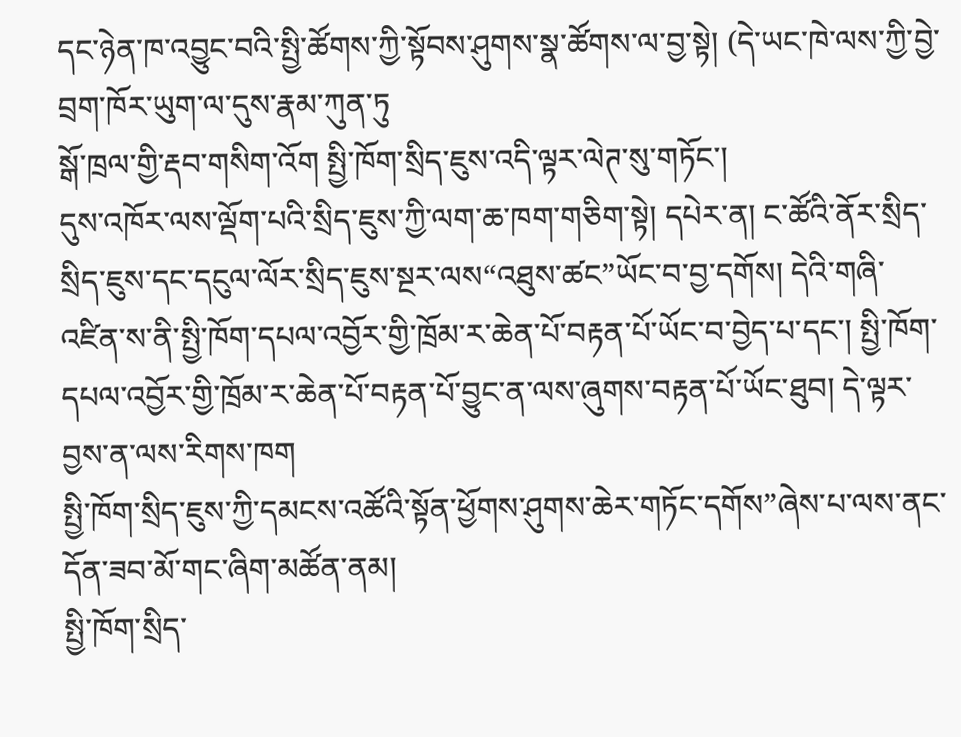དང་ཉེན་ཁ་འབྱུང་བའི་སྤྱི་ཚོགས་ཀྱི་སྟོབས་ཤུགས་སྣ་ཚོགས་ལ་བྱ་སྟེ། (དེ་ཡང་ཁེ་ལས་ཀྱི་བྱེ་བྲག་ཁོར་ཡུག་ལ་དུས་རྣམ་ཀུན་ཏུ
སྒོ་ཁྲལ་གྱི་རྡབ་གསིག་འོག སྤྱི་ཁོག་སྲིད་ཇུས་འདི་ལྟར་ལེཊ་སུ་གཏོང་།
དུས་འཁོར་ལས་ལྡོག་པའི་སྲིད་ཇུས་ཀྱི་ལག་ཆ་ཁག་གཅིག་སྟེ། དཔེར་ན། ང་ཚོའི་ནོར་སྲིད་སྲིད་ཇུས་དང་དངུལ་ལོར་སྲིད་ཇུས་སྔར་ལས“འཐུས་ཚང”ཡོང་བ་བྱ་དགོས། དེའི་གཞི་འཛིན་ས་ནི་སྤྱི་ཁོག་དཔལ་འབྱོར་གྱི་ཁྲོམ་ར་ཆེན་པོ་བརྟན་པོ་ཡོང་བ་བྱེད་པ་དང་། སྤྱི་ཁོག་དཔལ་འབྱོར་གྱི་ཁྲོམ་ར་ཆེན་པོ་བརྟན་པོ་བྱུང་ན་ལས་ཞུགས་བརྟན་པོ་ཡོང་ཐུབ། དེ་ལྟར་བྱས་ན་ལས་རིགས་ཁག
སྤྱི་ཁོག་སྲིད་ཇུས་ཀྱི་དམངས་འཚོའི་སྟོན་ཕྱོགས་ཤུགས་ཆེར་གཏོང་དགོས”ཞེས་པ་ལས་ནང་དོན་ཟབ་མོ་གང་ཞིག་མཚོན་ནམ།
སྤྱི་ཁོག་སྲིད་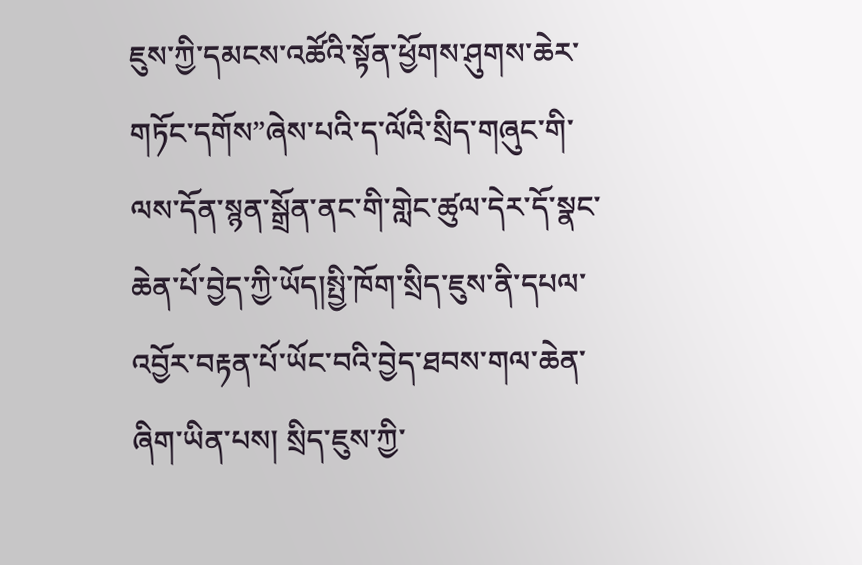ཇུས་ཀྱི་དམངས་འཚོའི་སྟོན་ཕྱོགས་ཤུགས་ཆེར་གཏོང་དགོས”ཞེས་པའི་ད་ལོའི་སྲིད་གཞུང་གི་ལས་དོན་སྙན་སྒྲོན་ནང་གི་གླེང་ཚུལ་དེར་དོ་སྣང་ཆེན་པོ་བྱེད་ཀྱི་ཡོད།སྤྱི་ཁོག་སྲིད་ཇུས་ནི་དཔལ་འབྱོར་བརྟན་པོ་ཡོང་བའི་བྱེད་ཐབས་གལ་ཆེན་ཞིག་ཡིན་པས། སྲིད་ཇུས་ཀྱི་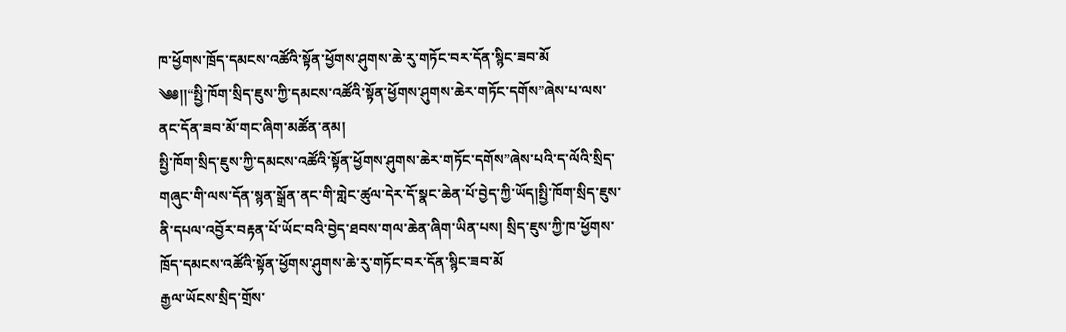ཁ་ཕྱོགས་ཁྲོད་དམངས་འཚོའི་སྟོན་ཕྱོགས་ཤུགས་ཆེ་རུ་གཏོང་བར་དོན་སྙིང་ཟབ་མོ
༄༅།།“སྤྱི་ཁོག་སྲིད་ཇུས་ཀྱི་དམངས་འཚོའི་སྟོན་ཕྱོགས་ཤུགས་ཆེར་གཏོང་དགོས”ཞེས་པ་ལས་ནང་དོན་ཟབ་མོ་གང་ཞིག་མཚོན་ནམ།
སྤྱི་ཁོག་སྲིད་ཇུས་ཀྱི་དམངས་འཚོའི་སྟོན་ཕྱོགས་ཤུགས་ཆེར་གཏོང་དགོས”ཞེས་པའི་ད་ལོའི་སྲིད་གཞུང་གི་ལས་དོན་སྙན་སྒྲོན་ནང་གི་གླེང་ཚུལ་དེར་དོ་སྣང་ཆེན་པོ་བྱེད་ཀྱི་ཡོད།སྤྱི་ཁོག་སྲིད་ཇུས་ནི་དཔལ་འབྱོར་བརྟན་པོ་ཡོང་བའི་བྱེད་ཐབས་གལ་ཆེན་ཞིག་ཡིན་པས། སྲིད་ཇུས་ཀྱི་ཁ་ཕྱོགས་ཁྲོད་དམངས་འཚོའི་སྟོན་ཕྱོགས་ཤུགས་ཆེ་རུ་གཏོང་བར་དོན་སྙིང་ཟབ་མོ
རྒྱལ་ཡོངས་སྲིད་གྲོས་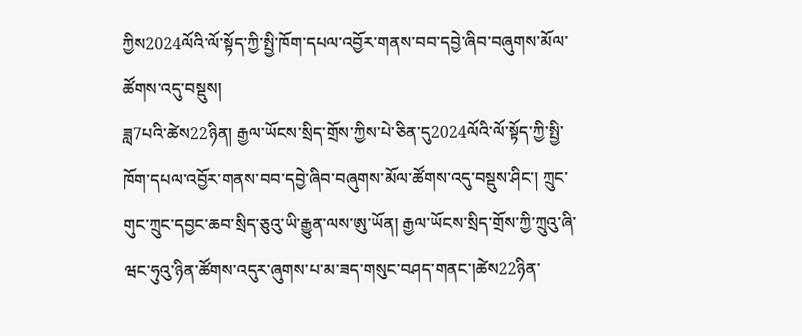ཀྱིས2024ལོའི་ལོ་སྟོད་ཀྱི་སྤྱི་ཁོག་དཔལ་འབྱོར་གནས་བབ་དབྱེ་ཞིབ་བཞུགས་མོལ་ཚོགས་འདུ་བསྡུས།
ཟླ7པའི་ཚེས22ཉིན། རྒྱལ་ཡོངས་སྲིད་གྲོས་ཀྱིས་པེ་ཅིན་དུ2024ལོའི་ལོ་སྟོད་ཀྱི་སྤྱི་ཁོག་དཔལ་འབྱོར་གནས་བབ་དབྱེ་ཞིབ་བཞུགས་མོལ་ཚོགས་འདུ་བསྡུས་ཤིང་། ཀྲུང་གུང་ཀྲུང་དབྱང་ཆབ་སྲིད་ཅུའུ་ཡི་རྒྱུན་ལས་ཨུ་ཡོན། རྒྱལ་ཡོངས་སྲིད་གྲོས་ཀྱི་ཀྲུའུ་ཞི་ཝང་ཧུའུ་ཉིན་ཚོགས་འདུར་ཞུགས་པ་མ་ཟད་གསུང་བཤད་གནང་།ཚེས22ཉིན་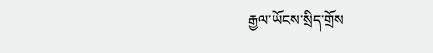རྒྱལ་ཡོངས་སྲིད་གྲོས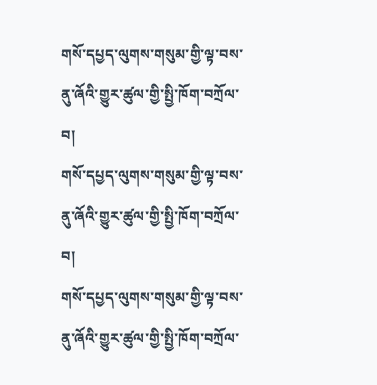གསོ་དཔྱད་ལུགས་གསུམ་གྱི་ལྟ་བས་ནུ་ཞོའི་གྱུར་ཚུལ་གྱི་སྤྱི་ཁོག་བཀྲོལ་བ།
གསོ་དཔྱད་ལུགས་གསུམ་གྱི་ལྟ་བས་ནུ་ཞོའི་གྱུར་ཚུལ་གྱི་སྤྱི་ཁོག་བཀྲོལ་བ།
གསོ་དཔྱད་ལུགས་གསུམ་གྱི་ལྟ་བས་ནུ་ཞོའི་གྱུར་ཚུལ་གྱི་སྤྱི་ཁོག་བཀྲོལ་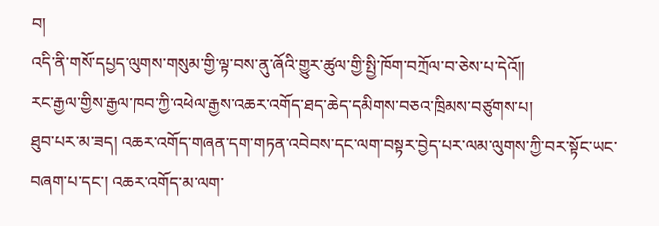བ།
འདི་ནི་གསོ་དཔྱད་ལུགས་གསུམ་གྱི་ལྟ་བས་ནུ་ཞོའི་གྱུར་ཚུལ་གྱི་སྤྱི་ཁོག་བཀྲོལ་བ་ཅེས་པ་དེའོ༎
རང་རྒྱལ་གྱིས་རྒྱལ་ཁབ་ཀྱི་འཕེལ་རྒྱས་འཆར་འགོད་ཐད་ཆེད་དམིགས་བཅའ་ཁྲིམས་བཙུགས་པ།
ཐུབ་པར་མ་ཟད། འཆར་འགོད་གཞན་དག་གཏན་འབེབས་དང་ལག་བསྟར་བྱེད་པར་ལམ་ལུགས་ཀྱི་བར་སྟོང་ཡང་བཞག་པ་དང་། འཆར་འགོད་མ་ལག་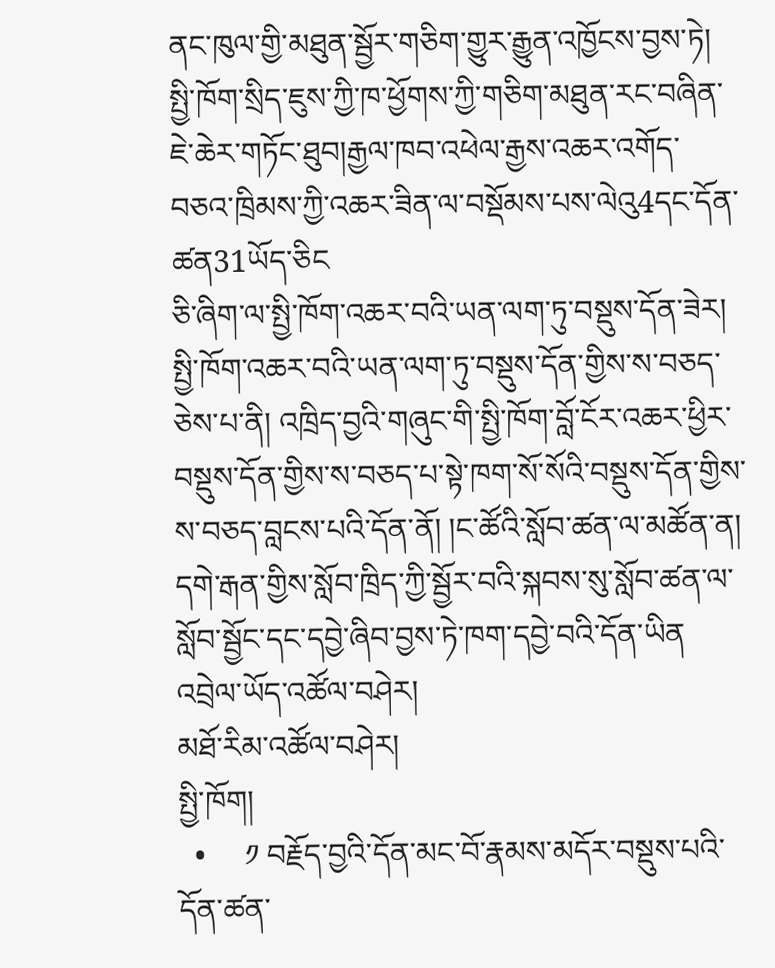ནང་ཁུལ་གྱི་མཐུན་སྦྱོར་གཅིག་གྱུར་རྒྱུན་འཁྱོངས་བྱས་ཏེ། སྤྱི་ཁོག་སྲིད་ཇུས་ཀྱི་ཁ་ཕྱོགས་ཀྱི་གཅིག་མཐུན་རང་བཞིན་ཇེ་ཆེར་གཏོང་ཐུབ།རྒྱལ་ཁབ་འཕེལ་རྒྱས་འཆར་འགོད་བཅའ་ཁྲིམས་ཀྱི་འཆར་ཟིན་ལ་བསྡོམས་པས་ལེའུ4དང་དོན་ཚན31ཡོད་ཅིང
ཅི་ཞིག་ལ་སྤྱི་ཁོག་འཆར་བའི་ཡན་ལག་ཏུ་བསྡུས་དོན་ཟེར།
སྤྱི་ཁོག་འཆར་བའི་ཡན་ལག་ཏུ་བསྡུས་དོན་གྱིས་ས་བཅད་ཅེས་པ་ནི། འཁྲིད་བྱའི་གཞུང་གི་སྤྱི་ཁོག་བློ་ངོར་འཆར་ཕྱིར་བསྡུས་དོན་གྱིས་ས་བཅད་པ་སྟེ་ཁག་སོ་སོའི་བསྡུས་དོན་གྱིས་ས་བཅད་བླངས་པའི་དོན་ནོ། །ང་ཚོའི་སློབ་ཚན་ལ་མཚོན་ན། དགེ་རྒན་གྱིས་སློབ་ཁྲིད་ཀྱི་སྦྱོར་བའི་སྐབས་སུ་སློབ་ཚན་ལ་སློབ་སྦྱོང་དང་དབྱེ་ཞིབ་བྱས་ཏེ་ཁག་དབྱེ་བའི་དོན་ཡིན
འབྲེལ་ཡོད་འཚོལ་བཤེར།
མཐོ་རིམ་འཚོལ་བཤེར།
སྤྱི་ཁོག།
  •     ༡ བརྗོད་བྱའི་དོན་མང་བོ་རྣམས་མདོར་བསྡུས་པའི་དོན་ཚན་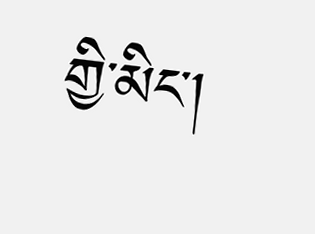གྱི་མིང་།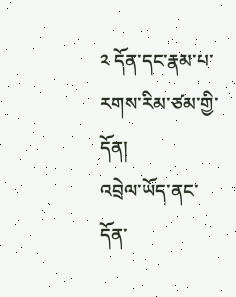༢ དོན་དང་རྣམ་པ་རགས་རིམ་ཙམ་གྱི་དོན།
འབྲེལ་ཡོད་ནང་དོན་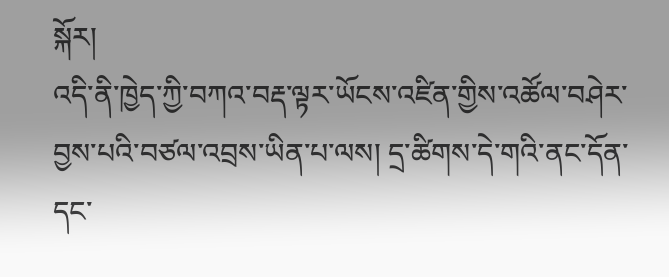སྐོར།
འདི་ནི་ཁྱེད་ཀྱི་བཀའ་བརྡ་ལྟར་ཡོངས་འཛིན་གྱིས་འཚོལ་བཤེར་བྱས་པའི་བཙལ་འབྲས་ཡིན་པ་ལས། དྲ་ཚིགས་དེ་གའི་ནང་དོན་དང་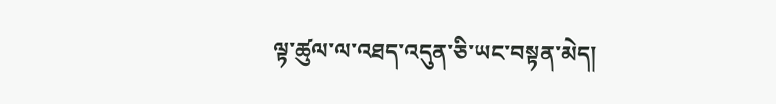ལྟ་ཚུལ་ལ་འཐད་འདུན་ཅི་ཡང་བསྟན་མེད།